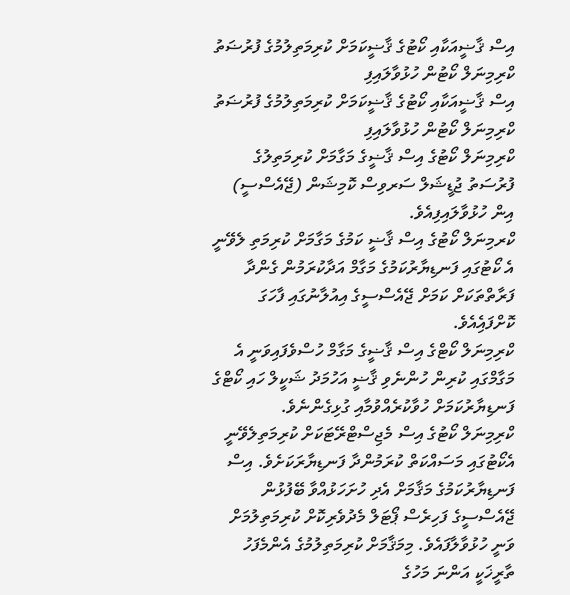އިސް ޤާޟީއަކާއި ކޯޓުގެ ޤާޟީކަމަށް ކުރިމަތިލުމުގެ ފުރުޟަތު ކްރިމިނަލް ކޯޓުން ހުޅުވާލައިފި
އިސް ޤާޟީއަކާއި ކޯޓުގެ ޤާޟީކަމަށް ކުރިމަތިލުމުގެ ފުރުޟަތު ކްރިމިނަލް ކޯޓުން ހުޅުވާލައިފި
ކްރިމިނަލް ކޯޓުގެ އިސް ޤާޟީގެ މަގާމަށް ކުރިމަތިލުގެ ފުރުސަތު ޖުޑީޝަލް ސަރވިސް ކޮމިޝަން (ޖޭއެސްސީ) އިން ހުޅުވާލައިފިއެވެ.
ކްރމިނަލް ކޯޓުގެ އިސް ޤާޟީ ކަމުގެ މަގާމަށް ކުރިމަތި ލެވޭނީ އެ ކޯޓުގައި ފަނޑިޔާރުކަމުގެ މަގާމް އަދާކުރަމުން ގެންދާ ފަރާތްތަކަށް ކަމަށް ޖޭއެސްސީގެ އިއުލާނުގައި ފާހަގަ ކޮށްފައިެއެވެ.
ކްރިމިނަލް ކޯޓްގެ އިސް ޤާޟީގެ މަގާމް ހުސްވެފައިވަނީ އެ މަގާމްގައި ކުރިން ހުންނެވި ޤާޟީ އަހުމަދު ޝަކީލް ހައި ކޯޓްގެ ފަނޑިޔާރުކަމަށް ހުވާކުރެއްވުމާއި ގުޅިގެންނެވެ.
ކްރިމިނަލް ކޯޓުގެ އިސް މެޖިސްޓްރޭޓަކަށް ކުރިމަތިލެވޭނީ އެކޯޓުގައި މަސައްކަތް ކުރަމުންދާ ފަނޑިޔާރަކަށެވެ. އިސް ފަނޑިޔާރުކަމުގެ މަޤާމަށް އެދި ހުށަހަޅުއްވާ ބޭފުޅުން ޖޭއެސްސީގެ ފަހިރެސް ޕޯޓަލް މެދުވެރިކޮށް ކުރިމަތިލުމަށް ވަނީ ހުޅުވާލާފައެވެ. މިމަޤާމަށް ކުރިމަތިލުމުގެ އެންމެފަހު ތާރީޚަކީ އަންނަ މަހުގެ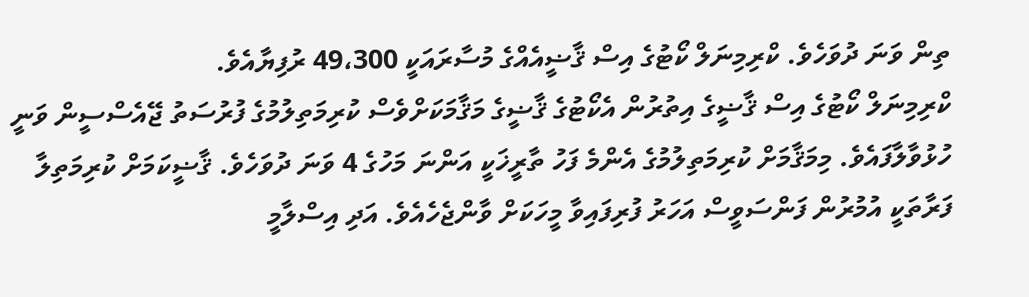ތިން ވަނަ ދުވަހެވެ. ކްރިމިނަލް ކޯޓުގެ އިސް ޤާޟީއެއްގެ މުސާރައަކީ 49،300 ރުފިޔާއެވެ.
ކްރިމިނަލް ކޯޓުގެ އިސް ޤާޟީގެ އިތުރުން އެކޯޓުގެ ޤާޟީގެ މަޤާމަކަށްވެސް ކުރިމަތިލުމުގެ ފުރުސަތު ޖޭއެސްސީން ވަނީ ހުޅުވާލާފައެވެ. މިމަޤާމަށް ކުރިމަތިލުމުގެ އެންމެ ފަހު ތާރީޚަކީ އަންނަ މަހުގެ 4 ވަނަ ދުވަހެވެ. ޤާޟީކަމަށް ކުރިމަތިލާ ފަރާތަކީ އުމުރުން ފަންސަވީސް އަހަރު ފުރިފައިވާ މީހަކަށް ވާންޖެހެއެވެ. އަދި އިސްލާމީ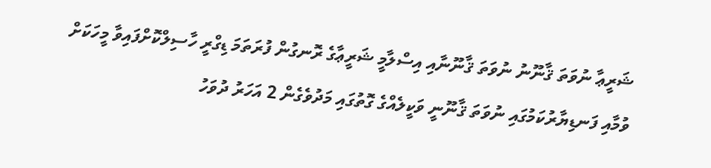ޝަރީޢާ ނުވަތަ ޤާނޫނު ނުވަތަ ޤާނޫނާއި އިސްލާމީ ޝަރީޢާގެ ރޮނގުން ފުރަތަމަ ޑިގްރީ ހާސިލްކޮށްފައިވާ މީހަކަށް ވުމާއި ފަނޑިޔާރުކަމުގައި ނުވަތަ ޤާނޫނީ ވަކީލެއްގެ ގޮތުގައި މަދުވެގެން 2 އަހަރު ދުވަހު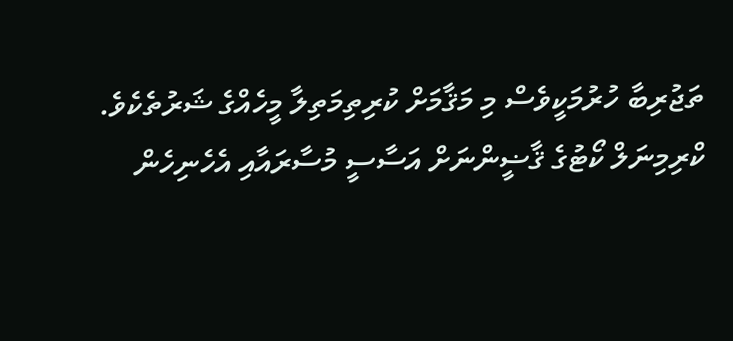ތަޖުރިބާ ހުރުމަކީވެސް މި މަޤާމަށް ކުރިތިމަތިލާ މީހެއްގެ ޝަރުތެކެވެ.
ކްރިމިނަލް ކޯޓުގެ ޤާޟީންނަށް އަސާސީ މުސާރައާއި އެހެނިހެން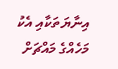އިނާޔަތަކާއި އެކު މަހެއްގެ މައްޗަށް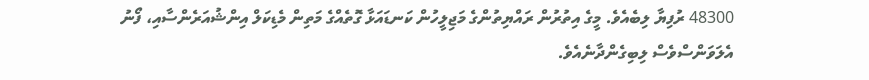48300 ރުފިޔާ ލިބެއެވެ. މީގެ އިތުރުން ރައްޔިތުންގެ މަޖިލީހުން ކަނޑައަޅާ ގޮތެއްގެ މަތިން މެޑިކަލް އިންޝުއަރެންސާއި، ފޯނު އެލަވަންސްވެސް ލިބިގެންދާނެއެވެ.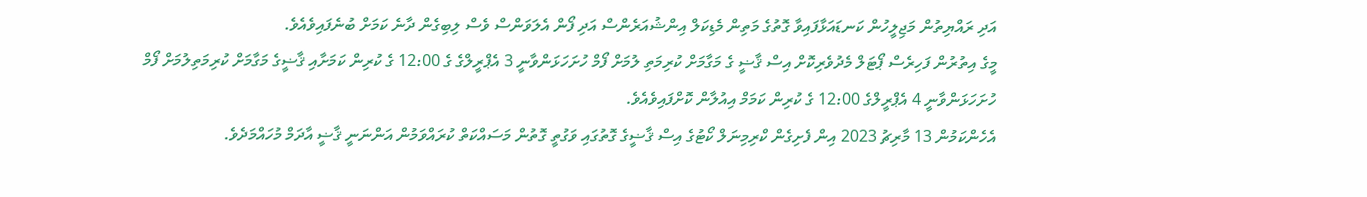އަދި ރައްޔިތުން މަޖިލީހުން ކަނޑައަޅާފައިވާ ގޮތުގެ މަތިން މެޑިކަލް އިންޝުއަރެންސް އަދި ފޯން އެލަވަންސް ވެސް ލިބިގެން ދާނެ ކަމަށް ބުނެފައިވެއެވެ.
މީގެ އިތުރުން ފަހިރެސް ޕޯޓަލް މެދުވެރިކޮށް އިސް ޤާޟީ ގެ މަގާމަށް ކުރިމަތި ލުމަށް ފޯމް ހުށަހަޅަންވާނީ 3 އެޕްރީލްގެ ގެ 12:00 ގެ ކުރިން ކަމަށާއި ޤާޟީގެ މަގާމަށް ކުރިމަތިލުމަށް ފޯމް ހުށަހަޅަންވާނީ 4 އެޕްރީލްގެ 12:00 ގެ ކުރިން ކަމަމް އިއުލާން ކޮށްފައިވެއެވެ.
އެހެންކަމުން 13 މާރިޗު 2023 އިން ފެށިގެން ކްރިމިނަލް ކޯޓުގެ އިސް ޤާޟީގެ ގޮތުގައި ވަގުތީ ގޮތުން މަސައްކަތް ކުރައްވަމުން އަންނަނީ ޤާޟީ އާދަމް މުހައްމަދެވެ.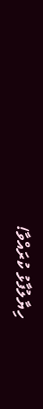ހިޔާލުފާޅު ކުރައްވާ!